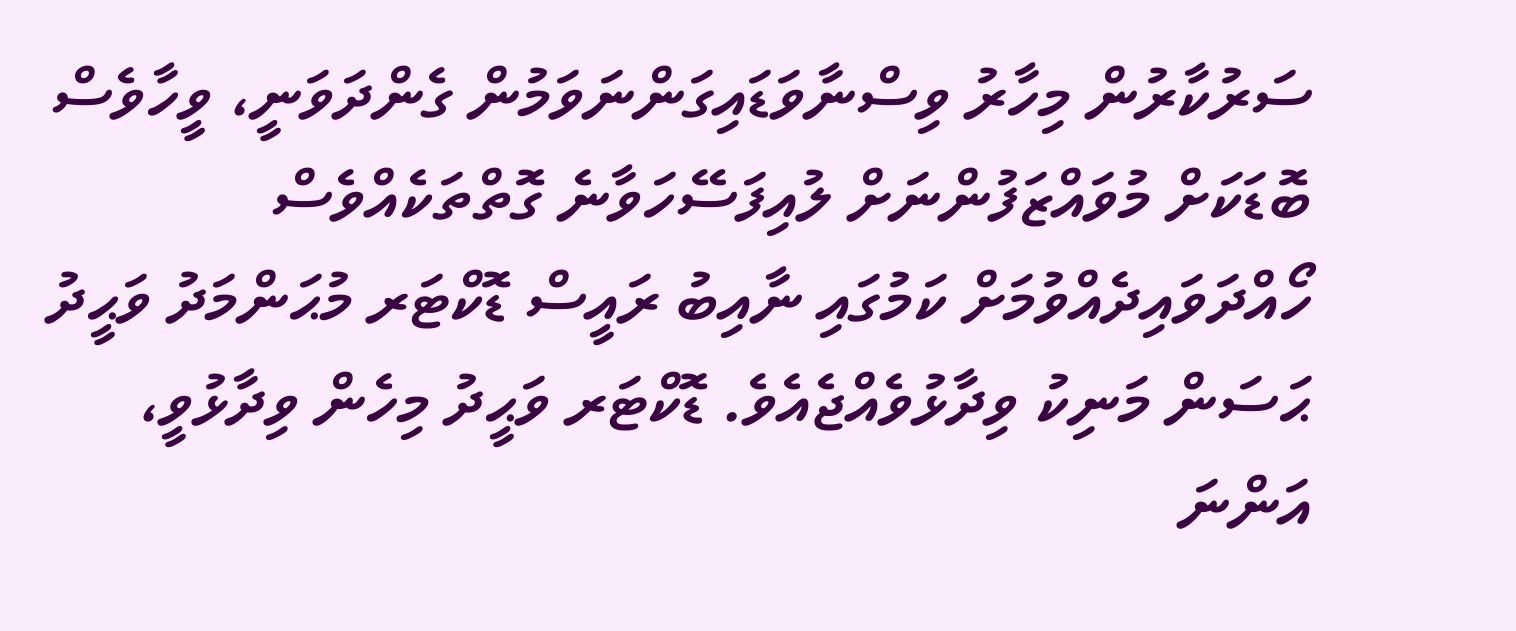ސަރުކާރުން މިހާރު ވިސްނާވަޑައިގަންނަވަމުން ގެންދަވަނީ، ވީހާވެސް ބޮޑަކަށް މުވައްޒަފުންނަށް ލުއިފަސޭހަވާނެ ގޮތްތަކެއްވެސް ހޯއްދަވައިދެއްވުމަށް ކަމުގައި ނާއިބު ރައީސް ޑޮކްޓަރ މުޙަންމަދު ވަޙީދު ޙަސަން މަނިކު ވިދާޅުވެއްޖެއެވެ. ޑޮކްޓަރ ވަޙީދު މިހެން ވިދާޅުވީ، އަންނަ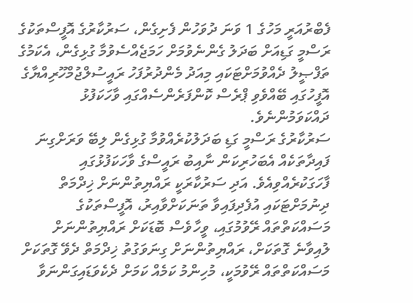ފެބްރުއަރީ މަހުގެ 1 ވަނަ ދުވަހުން ފެށިގެން، ސަރުކާރުގެ އޮފީސްތަކުގެ ރަސްމީ ގަޑިއަށް ބަދަލު ގެންނެވުމަށް ހަމަޖެއްސެވުމާ ގުޅިގެން، އެކަމުގެ ތަފްޞީލު ދެއްވުމަށްޓަކައި މިއަދު މެންދުރުފަހު ރައީސުލްޖުމްހޫރިއްޔާގެ އޮފީހުގައި ބޭއްވެވި ޕްރެސް ކޮންފަރެންސެއްގައި ވާހަކަފުޅު ދައްކަވަމުންނެވެ.
ސަރުކާރުގެ ރަސްމީ ގަޑި ބަދަލުކުރެއްވުމާ ގުޅިގެން ލިބޭ ވަރަށްގިނަ ފައިދާތަކެއް އެބަހުރިކަން ނާއިބު ރައީސްގެ ވާހަކަފުޅުގައި ފާހަގަކުރެއްވިއެވެ. އަދި ސަރުކާރަކީ ރައްޔިތުންނަށް ޚިދްމަތް ދިނުމަށްޓަކައި އުފެދިފައިވާ ތަނަކަށްވާއިރު، އޮފީސްތަކުގެ މަސައްކަތްތައް ރޭވުމުގައި، ވީހާވެސް ބޮޑަކަށް ރައްޔިތުންނަށް ލުއިވާނެ ގޮތަކަށް، ރައްޔިތުންނަށް ގިނަވަގުތު ޚިދްމަތް ދެވޭ ގޮތަކަށް މަސައްކަތްތައް ރޭވުމަކީ، މުހިންމު ކަމެއް ކަމަށް ދެކެވަޑައިގަންނަވާ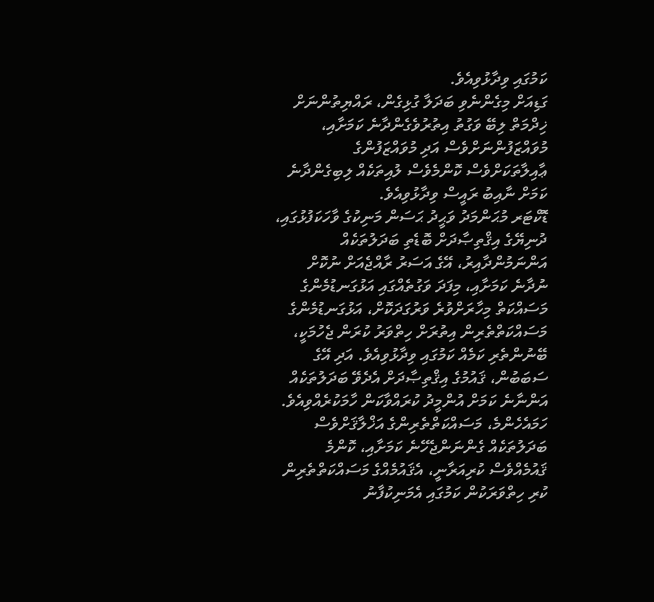ކަމުގައި ވިދާޅުވިއެވެ.
ގަޑިއަށް މިގެންނެވި ބަދަލާ ގުޅިގެން، ރައްޔިތުންނަށް ޚިދްމަތް ލިބޭ ވަގުތު އިތުރުވެގެންދާނެ ކަމަށާއި، މުވައްޒަފުންނަށްވެސް އަދި މުވައްޒަފުންގެ ޢާއިލާތަކަށްވެސް ކޮންމެވެސް ލުއިތަކެއް ލިބިގެންދާނެ ކަމަށް ނާއިބު ރައީސް ވިދާޅުވިއެވެ.
ޑޮކްޓަރ މުޙަންމަދު ވަޙީދު ޙަސަން މަނިކުގެ ވާހަކަފުޅުގައި، ދުނިޔޭގެ އިޤްތިޞާދަށް ބޮޑެތި ބަދަލުތަކެއް އަންނަމުންދާއިރު، އޭގެ އަސަރު ރާއްޖެއަށް ނުކޮށް ނުދާނެ ކަމަށާއި، މިފަދަ ވަގުތެއްގައި އަޅުގަނޑުމެންގެ މަސައްކަތް މިހާރަށްވުރެ ވަރުގަދަކޮށް، އަޅުގަނޑުމެންގެ މަސައްކަތްތެރިން އިތުރަށް ހިތްވަރު ކުރަން ޖެހުމަކީ، ބޭނުންތެރި ކަމެއް ކަމުގައި ވިދާޅުވިއެވެ. އަދި އޭގެ ސަބަބުން، ޤައުމުގެ އިޤްތިޞާދަށް އެދެވޭ ބަދަލުތަކެއް އަންނާނެ ކަމަށް އުންމީދު ކުރައްވާކަން ހާމަކުރެއްވިއެވެ. ހަމައެހެންމެ، މަސައްކަތްތެރިންގެ އަޚްލާޤަށްވެސް ބަދަލުތަކެއް ގެންނަންޖެހޭނެ ކަމަށާއި، ކޮންމެ ޤައުމެއްވެސް ކުރިއަރާނީ، އެޤައުމެއްގެ މަސައްކަތްތެރިން ކުރި ހިތްވަރަކުން ކަމުގައި އެމަނިކުފާނު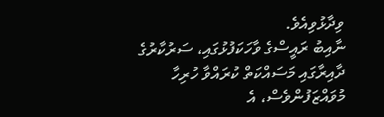ވިދާޅުވިއެވެ.
ނާއިބު ރައީސްގެ ވާހަކަފުޅުގައި، ސަރުކާރުގެ ދާއިރާގައި މަސައްކަތް ކުރައްވާ ހުރިހާ މުވައްޒަފުންވެސް، އެ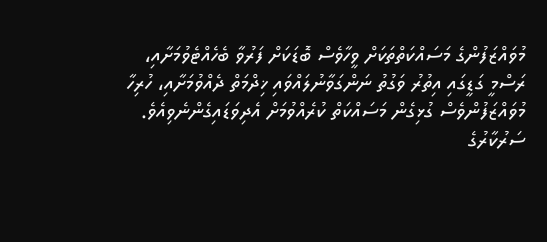މުވައްޒަފުންގެ މަސައްކަތްތަކަށް ވީހާވެސް ބޮޑަކަށް ފަރުވާ ބެހެއްޓެވުމަށާއި، ރަސްމީ ގަޑީގައި އިތުރު ވަގުތު ނަންގަވާނުލައްވައި ޚިދްމަތް ދެއްވުމަށާއި، ހުރިހާ މުވައްޒަފުންވެސް ގުޅިގެން މަސައްކަތް ކުރެއްވުމަށް އެދިވަޑައިގެންނެވިއެވެ.
ސަރުކާރުގެ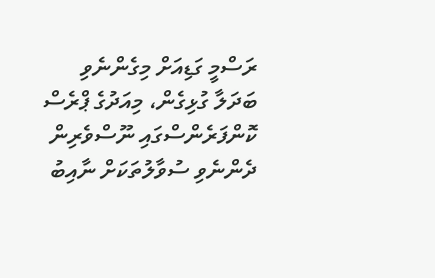ރަސްމީ ގަޑިއަށް މިގެންނެވި ބަދަލާ ގުޅިގެން، މިއަދުގެ ޕްރެސް ކޮންފަރެންސްގައި ނޫސްވެރިން ދެންނެވި ސުވާލުތަކަށް ނާއިބު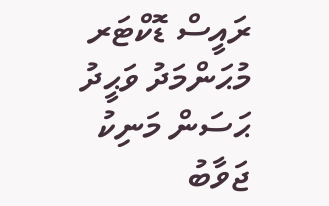ރައީސް ޑޮކްޓަރ މުޙަންމަދު ވަޙީދު ޙަސަން މަނިކު ޖަވާބު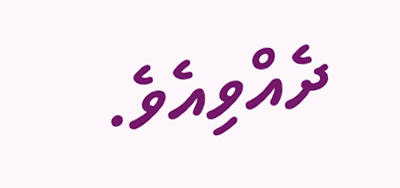ދެއްވިއެވެ.